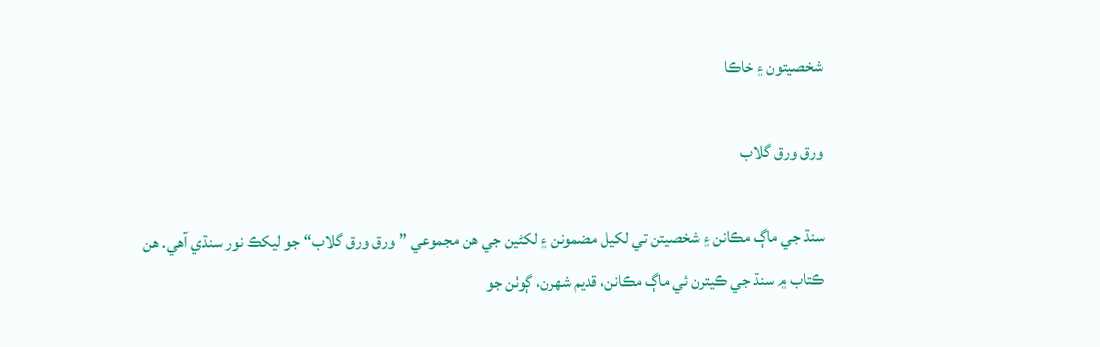شخصيتون ۽ خاڪا

ورق ورق گلاب

سنڌ جي ماڳ مڪانن ۽ شخصيتن تي لکيل مضمونن ۽ لکڻين جي هن مجموعي ”ورق ورق گلاب“ جو ليکڪ نور سنڌي آهي. هن ڪتاب ۾ سنڌ جي ڪيترن ئي ماڳ مڪانن، قديم شهرن، ڳوٺن جو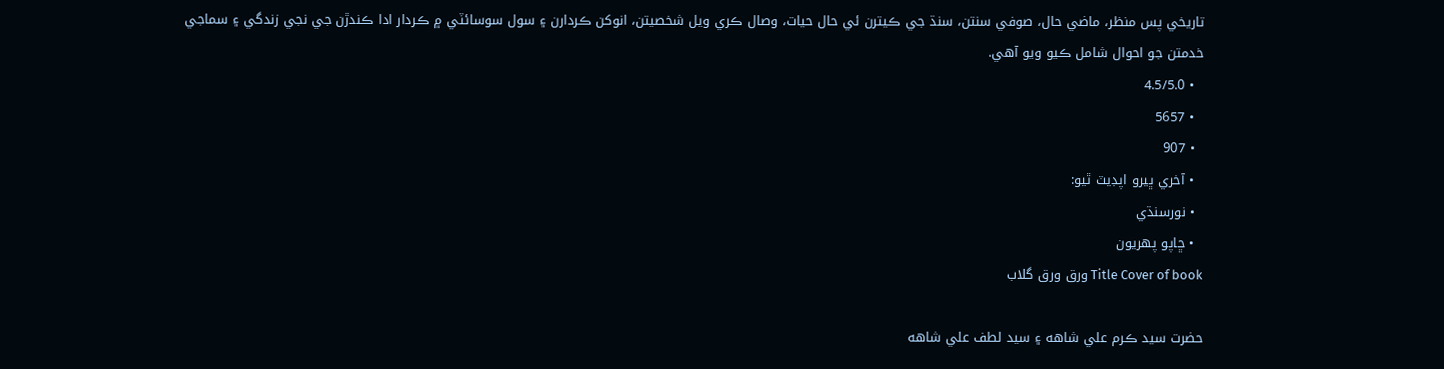تاريخي پس منظر، ماضي حال، صوفي سنتن، سنڌ جي ڪيترن ئي حال حيات، وصال ڪري ويل شخصيتن، انوکن ڪردارن ۽ سول سوسائٽي ۾ ڪردار ادا ڪندڙن جي نجي زندگي ۽ سماجي خدمتن جو احوال شامل ڪيو ويو آهي.
  • 4.5/5.0
  • 5657
  • 907
  • آخري ڀيرو اپڊيٽ ٿيو:
  • نورسنڌي
  • ڇاپو پھريون
Title Cover of book ورق ورق گلاب

حضرت سيد ڪرم علي شاهه ۽ سيد لطف علي شاهه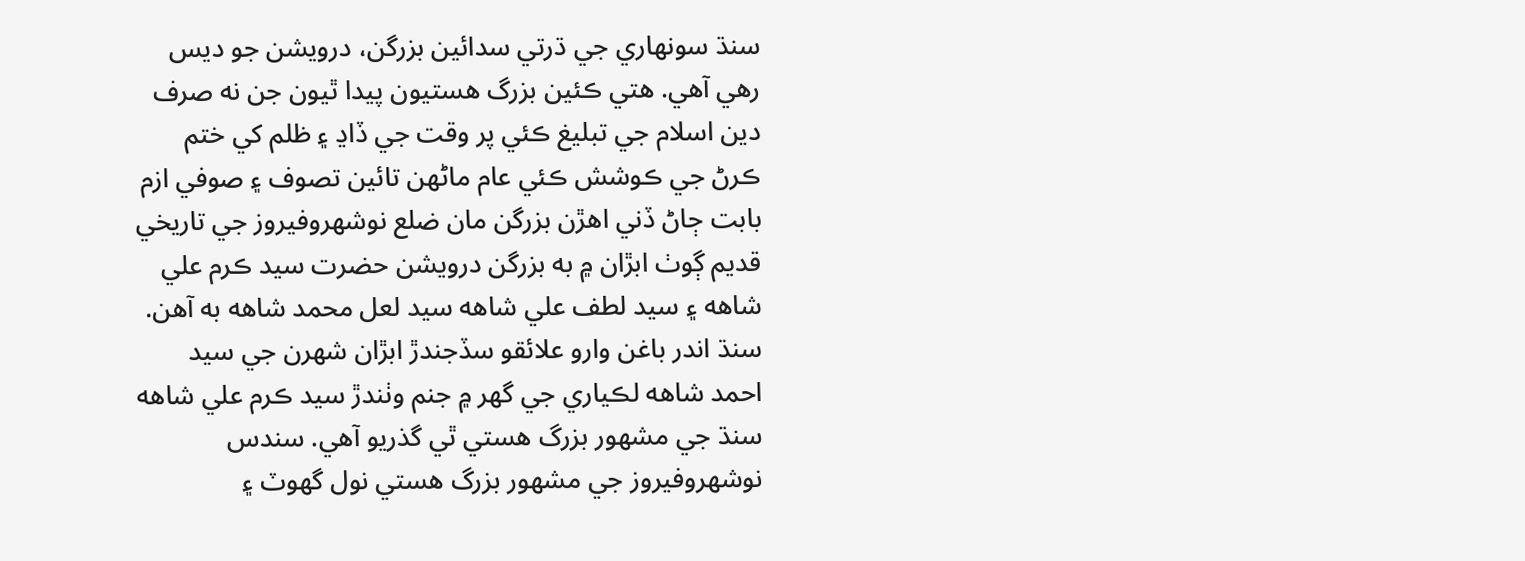سنڌ سونهاري جي ڌرتي سدائين بزرگن، درويشن جو ديس رهي آهي. هتي ڪئين بزرگ هستيون پيدا ٿيون جن نه صرف دين اسلام جي تبليغ ڪئي پر وقت جي ڏاڍ ۽ ظلم کي ختم ڪرڻ جي ڪوشش ڪئي عام ماڻهن تائين تصوف ۽ صوفي ازم بابت ڄاڻ ڏني اهڙن بزرگن مان ضلع نوشهروفيروز جي تاريخي قديم ڳوٺ ابڙان ۾ به بزرگن درويشن حضرت سيد ڪرم علي شاهه ۽ سيد لطف علي شاهه سيد لعل محمد شاهه به آهن. سنڌ اندر باغن وارو علائقو سڏجندڙ ابڙان شهرن جي سيد احمد شاهه لڪياري جي گهر ۾ جنم وٺندڙ سيد ڪرم علي شاهه سنڌ جي مشهور بزرگ هستي ٿي گذريو آهي. سندس نوشهروفيروز جي مشهور بزرگ هستي نول گهوٽ ۽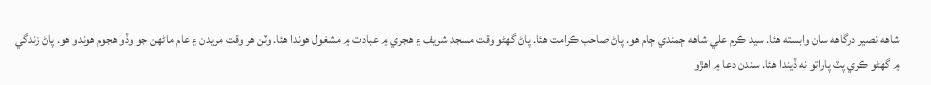شاهه نصير درگاهه سان وابسته هئا. سيد ڪرم علي شاهه ڄمندي ڄام هو. پاڻ صاحب ڪرامت هئا. پاڻ گهڻو وقت مسجد شريف ۽ هجري ۾ عبادت ۾ مشغول هوندا هئا. وٽن هر وقت مريدن ۽ عام ماڻهن جو وڏو هجوم هوندو هو. پاڻ زندگي ۾ گهڻو ڪري پٽ پاراتو نه ڏيندا هئا. سندن دعا ۾ اهڙو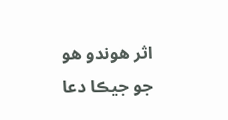اثر هوندو هو جو جيڪا دعا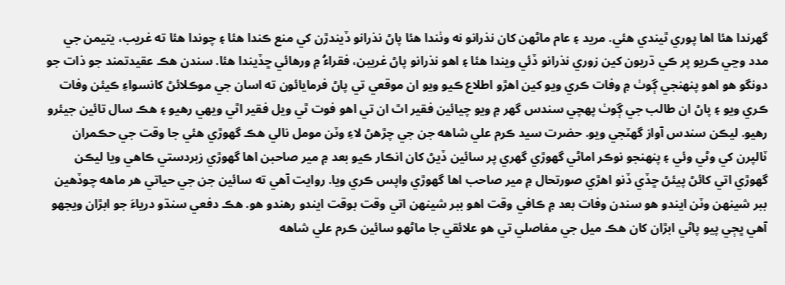گهرندا هئا اها پوري ٿيندي هئي. مريد ۽ عام ماڻهن کان نذرانو نه وٺندا هئا پاڻ نذرانو ڏيندڙن کي منع ڪندا هئا ۽ چوندا هئا ته غريب، يتيمن جي مدد وڃي ڪريو پر ڪي ڌريون کين زوري نذرانو ڏئي ويندا هئا ۽ اهو نذرانو پاڻ غريبن، فقراءُ ۾ ورهائي ڇڏيندا هئا. سندن هڪ عقيدتمند جو ذات جو دونگو هو اهو پنهنجي ڳوٺ ۾ وفات ڪري ويو کين اهڙو اطلاع ڪيو ويو ان موقعي تي پاڻ فرمايائون ته اسان جي موڪلائڻ کانسواءِ ڪيئن وفات ڪري ويو ۽ پاڻ ان طالب جي ڳوٺ پهچي سندس گهر ۾ ويو چيائين فقير اٿ ان تي اهو فوت ٿي ويل فقير اٿي ويهي رهيو ۽ هڪ سال تائين جيئرو رهيو. ليڪن سندس آواز گهٽجي ويو. حضرت سيد ڪرم علي شاهه جن جي چڙهڻ لاءِ وٽن مومل نالي هڪ گهوڙي هئي جا وقت جي حڪمران ٽالپرن کي وڻي وئي ۽ پنهنجو نوڪر اماڻي گهوڙي گهري پر سائين ڏيڻ کان انڪار ڪيو بعد ۾ مير صاحبن اها گهوڙي زبردستي ڪاهي ويا ليڪن گهوڙي اتي کائڻ پيئڻ ڇڏي ڏنو اهڙي صورتحال ۾ مير صاحب اها گهوڙي واپس ڪري ويا. روايت آهي ته سائين جن جي حياتي هر ماهه چوڏهين ببر شينهن وٽن ايندو هو سندن وفات بعد ۾ ڪافي وقت اهو ببر شينهن اتي وقت بوقت ايندو رهندو هو. هڪ دفعي سنڌو درياءَ جو ابڙان ويجهو آهي ڀڄي پيو پاڻي ابڙان کان هڪ ميل جي مفاصلي تي هو علائقي جا ماڻهو سائين ڪرم علي شاهه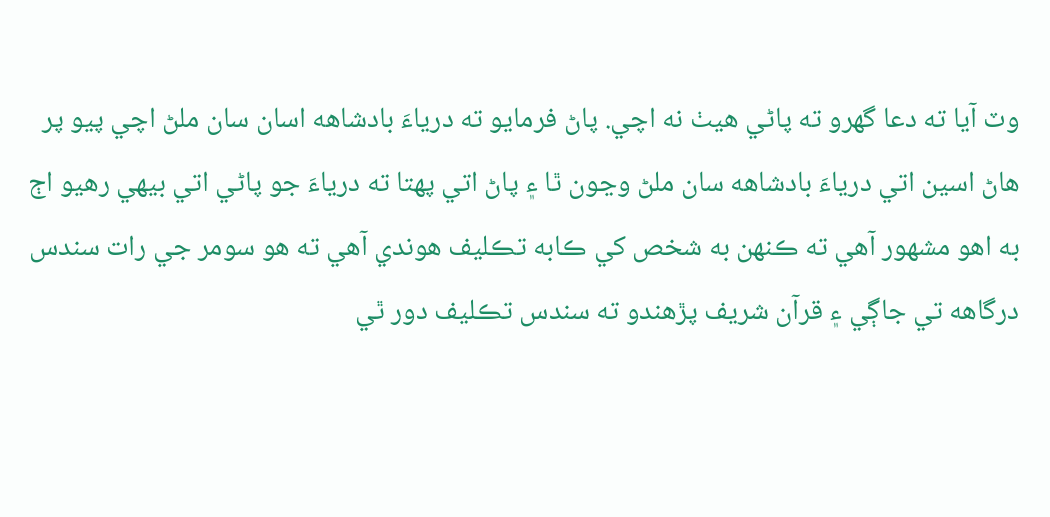وٽ آيا ته دعا گهرو ته پاڻي هيٺ نه اچي. پاڻ فرمايو ته درياءَ بادشاهه اسان سان ملڻ اچي پيو پر هاڻ اسين اتي درياءَ بادشاهه سان ملڻ وڃون ٿا ۽ پاڻ اتي پهتا ته درياءَ جو پاڻي اتي بيهي رهيو اڄ به اهو مشهور آهي ته ڪنهن به شخص کي ڪابه تڪليف هوندي آهي ته هو سومر جي رات سندس درگاهه تي جاڳي ۽ قرآن شريف پڙهندو ته سندس تڪليف دور ٿي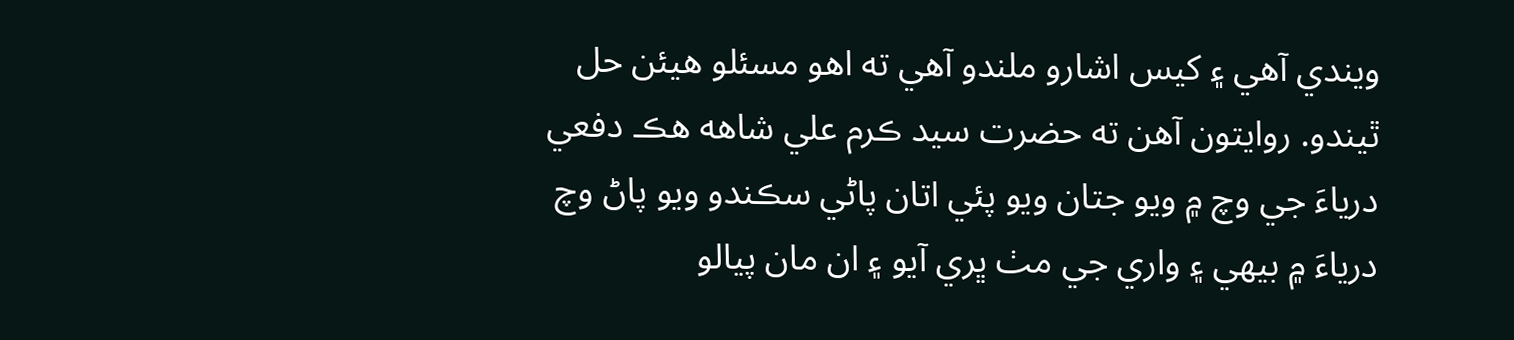ويندي آهي ۽ کيس اشارو ملندو آهي ته اهو مسئلو هيئن حل ٿيندو. روايتون آهن ته حضرت سيد ڪرم علي شاهه هڪ دفعي درياءَ جي وچ ۾ ويو جتان ويو پئي اتان پاڻي سڪندو ويو پاڻ وچ درياءَ ۾ بيهي ۽ واري جي مٺ ڀري آيو ۽ ان مان پيالو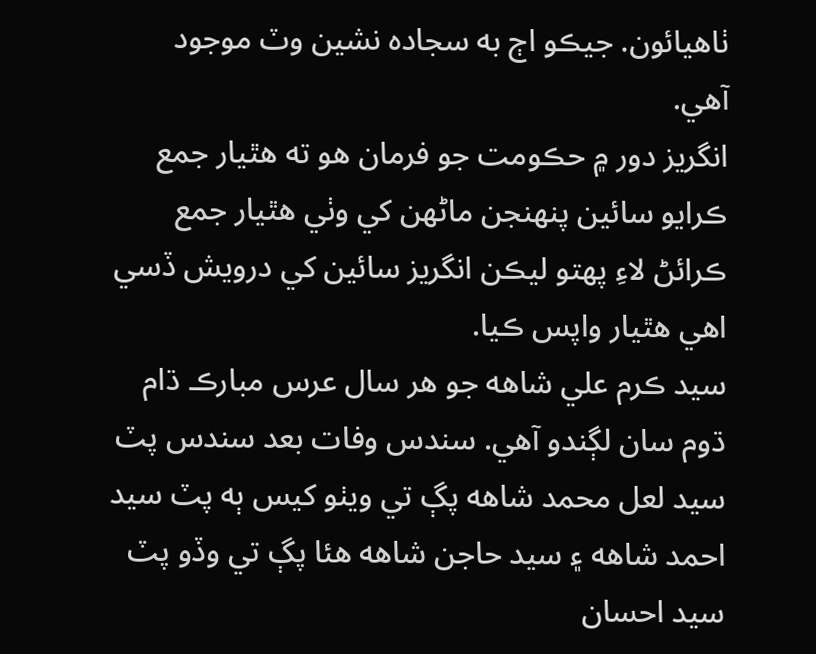ٺاهيائون. جيڪو اڄ به سجاده نشين وٽ موجود آهي.
انگريز دور ۾ حڪومت جو فرمان هو ته هٿيار جمع ڪرايو سائين پنهنجن ماڻهن کي وٺي هٿيار جمع ڪرائڻ لاءِ پهتو ليڪن انگريز سائين کي درويش ڏسي اهي هٿيار واپس ڪيا.
سيد ڪرم علي شاهه جو هر سال عرس مبارڪ ڌام ڌوم سان لڳندو آهي. سندس وفات بعد سندس پٽ سيد لعل محمد شاهه پڳ تي ويٺو کيس ٻه پٽ سيد احمد شاهه ۽ سيد حاجن شاهه هئا پڳ تي وڏو پٽ سيد احسان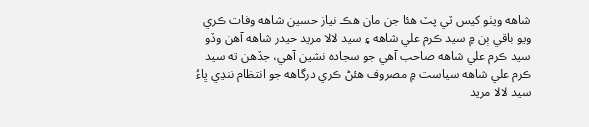شاهه ويٺو کيس ٽي پٽ هئا جن مان هڪ نياز حسين شاهه وفات ڪري ويو باقي ٻن ۾ سيد ڪرم علي شاهه ۽ سيد لالا مريد حيدر شاهه آهن وڏو سيد ڪرم علي شاهه صاحب آهي جو سجاده نشين آهي، جڏهن ته سيد ڪرم علي شاهه سياست ۾ مصروف هئڻ ڪري درگاهه جو انتظام ننڍي ڀاءُ سيد لالا مريد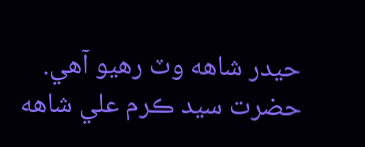حيدر شاهه وٽ رهيو آهي. حضرت سيد ڪرم علي شاهه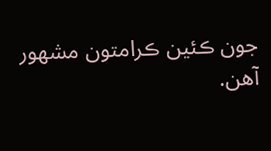جون ڪئين ڪرامتون مشهور آهن.